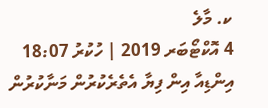ކ. މާލެ
4 އޮކްޓޯބަރ 2019 | ހުކުރު 18:07
އިންޑިއާ އިން ފިޔާ އެތެރެކުރުން މަނާކުރުން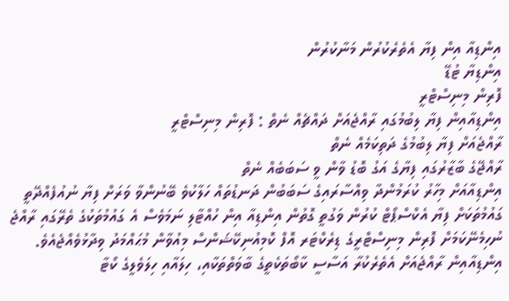އިންޑިއާ އިން ފިޔާ އެތެރެކުރުން މަނާކުރުން
އިންޑިޔާ ޓުޑޭ
ފޮރިން މިނިސްޓްރީ
އިންޑިއާއިން ފިޔާ ލިބުމުގައި ރާއްޖެއަށް ދައްޗެއް ނެތް : ފޮރިން މިނިސްޓްރީ
ރާއްޖެއަށް ފިޔާ ލިބުމުގެ ދަތިކަމެއް ނެތް
ރާއްޖޭގެ ބާޒާރުގައި ފިޔާގެ އަގު ބޮޑު ވާން ވީ ސަބަބެއް ނެތް
އިންޑިއާއަށް މިހާރު ކުރަމުންދާ ވިއްސާރައިގެ ސަބަބުން ދަނޑުތައް ހަލާކުވެ ބޭނުންވާ ވަރަށް ފިޔާ ނުއުފެއްދޭތީ ގައުމުތަކަށް ފިޔާ އެކްސްޕޯޓް ކުރުން ވަގުތީ ގޮތުން އިންޑިއާ އިން ހުއްޓާލި ނަމަވެސް އެ ގައުމުތަކުގެ ތެރޭގައި ރާއްޖެ ނުހިމެނޭކަމަށް ފޮރިން މިނިސްޓްރީގެ ޑިރެކްޓަރ އޮފް ކޮމިއުނިކޭޝަންސް މިއުވާން މުޙައްމަދު ވިދާޅުވެއްޖެއެވެ.
އިންޑިއާއިން ރާއްޖެއަށް އެތެރެކުރާ އަސާސީ ކާބޯތަކެތީގެ ބާވަތްތަކާއި، ހިލައާއި ހިލަވެލީގެ ކޯޓާ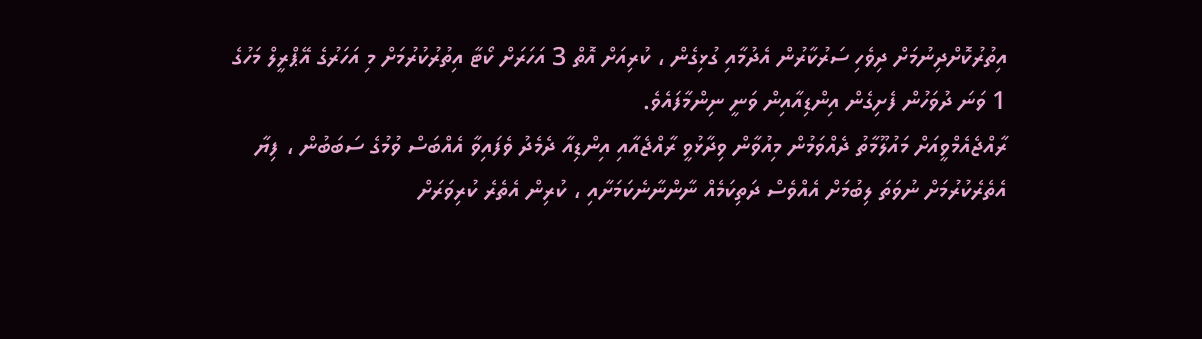އިތުރުކޮށްދިނުމަށް ދިވެހި ސަރުކާރުން އެދުމާއި ގުޅިގެން ، ކުރިއަށް އޮތް 3 އަހަރަށް ކޯޓާ އިތުރުކުރުމަށް މި އަހަރުގެ އޭޕްރީލް މަހުގެ 1 ވަނަ ދުވަހުން ފެށިގެން އިންޑިއާއިން ވަނީ ނިންމާފައެވެ.
ރާއްޖެއެމްވީއަށް މައުލޫމާތު ދެއްވަމުން މިއުވާން ވިދާޅުވީ ރާއްޖެއާއި އިންޑިއާ ދެމެދު ވެފައިވާ އެއްބަސް ވުމުގެ ސަބަބުން ، ފިޔާ އެތެރެކުރުމަށް ނުވަތަ ލިބުމަށް އެއްވެސް ދަތިކަމެއް ނާންނާނެކަމަށާއި ، ކުރިން އެތެރެ ކުރިވަރަށް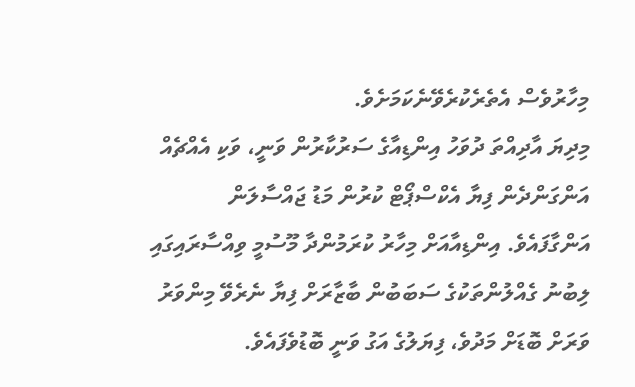މިހާރުވެސް އެތެރެކުރެވޭނެކަމަށެވެ.
މިދިޔަ އާދިއްތަ ދުވަހު އިންޑިއާގެ ސަރުކާރުން ވަނީ، ވަކި އެއްޗެއް އަންގަންދެން ފިޔާ އެކްސްޕޯޓް ކުރުން މަޑު ޖައްސާލަން އަންގާފައެވެ. އިންޑިއާއަށް މިހާރު ކުރަމުންދާ މޫސުމީ ވިއްސާރައިގައި ލިބުނު ގެއްލުންތަކުގެ ސަބަބުން ބާޒާރަށް ފިޔާ ނެރެވޭ މިންވަރު ވަރަށް ބޮޑަށް މަދުވެ، ފިޔަލުގެ އަގު ވަނީ ބޮޑުވެފައެވެ.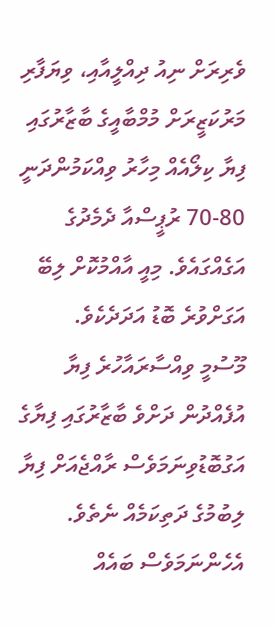ވެރިރަށް ނިއު ދިއްލީއާއި، ވިޔަފާރި މަރުކަޒީރަށް މުމްބާއީގެ ބާޒާރުގައި ފިޔާ ކިލޯއެއް މިހާރު ވިއްކަމުންދަނީ 80-70 ރުޕީސްއާ ދެމެދުގެ އަގެއްގައެވެ. މިއީ އާއްމުކޮށް ލިބޭ އަގަށްވުރެ ބޮޑު އަދަދެކެވެ.
މޫސުމީ ވިއްސާރައާހުރެ ފިޔާ އުފެއްދުން ދަށްވެ ބާޒާރުގައި ފިޔާގެ އަގުބޮޑުވިނަމަވެސް ރާއްޖެއަށް ފިޔާ ލިބުމުގެ ދަތިކަމެއް ނެތެވެ. އެހެންނަމަވެސް ބައެއް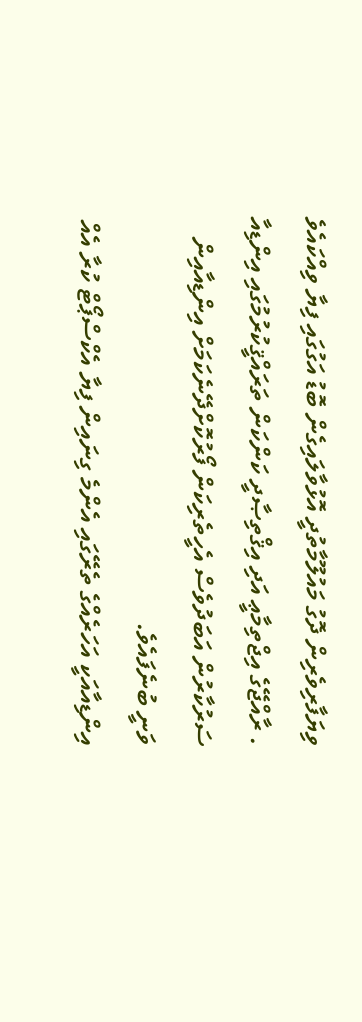ވިޔަފާރިވެރިން ދޮގު މައުލޫމާތުދީ އޮޅުވާލައިގެން ބޮޑު އަގުގައި ފިޔާ ވިއްކައެވެ . ރާއްޖޭގެ އިޖްތިމާޢީ އަދި އިޤްތިޞާދީ ކަންކަން ތަރައްޤީކުރުމުގައި އިންޑިއާ ސަރުކާރުން އަބަދުވެސް އެހީތެރިކަން ފޯރުކޮށްދޭނެކަމަށް އިންޑިއާއިން ވަނީ ބުނެފައެވެ.
އިންޑިއާއަކީ އަހަރެއްގެ ތެރޭގައި އެންމެ ގިނައިން ފިޔާ އެކްސްޕޯޓް ކުރާ އެއް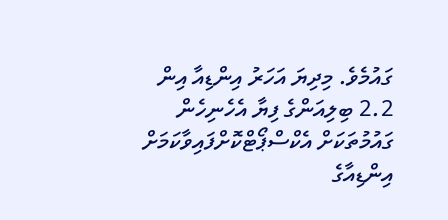ގައުމެވެ. މިދިޔަ އަހަރު އިންޑިއާ އިން 2.2 ބިލިއަންގެ ފިޔާ އެހެނިހެން ގައުމުތަކަށް އެކްސްޕޯޓްކޮށްފައިވާކަމަށް އިންޑިއާގެ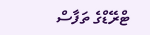ޓްރޭޑްގެ ތަފާސް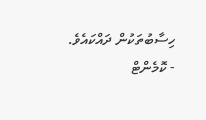ހިސާބުތަކުން ދައްކައެވެ.
- ކޮމެންޓް